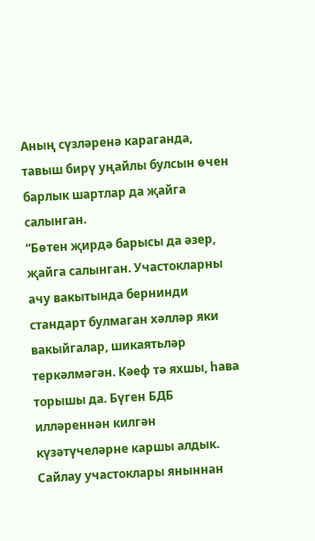Аның сүзләренә караганда, тавыш бирү уңайлы булсын өчен барлык шартлар да җайга салынган.
“Бөтен җирдә барысы да әзер, җайга салынган. Участокларны ачу вакытында бернинди стандарт булмаган хәлләр яки вакыйгалар, шикаятьләр теркәлмәгән. Кәеф тә яхшы, һава торышы да. Бүген БДБ илләреннән килгән күзәтүчеләрне каршы алдык. Сайлау участоклары яныннан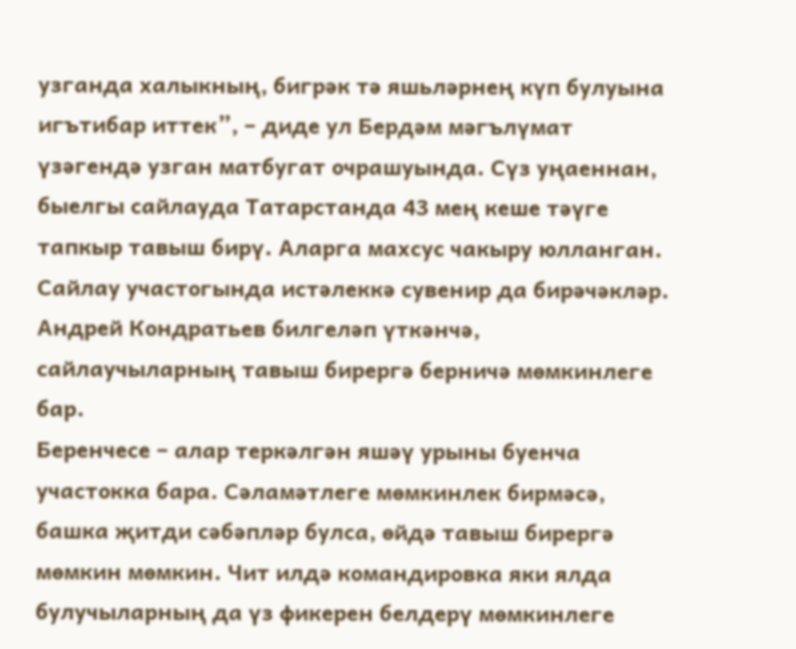узганда халыкның, бигрәк тә яшьләрнең күп булуына игътибар иттек”, – диде ул Бердәм мәгълүмат үзәгендә узган матбугат очрашуында. Сүз уңаеннан, быелгы сайлауда Татарстанда 43 мең кеше тәүге тапкыр тавыш бирү. Аларга махсус чакыру юлланган. Сайлау участогында истәлеккә сувенир да бирәчәкләр. Андрей Кондратьев билгеләп үткәнчә, сайлаучыларның тавыш бирергә берничә мөмкинлеге бар.
Беренчесе – алар теркәлгән яшәү урыны буенча участокка бара. Сәламәтлеге мөмкинлек бирмәсә, башка җитди сәбәпләр булса, өйдә тавыш бирергә мөмкин мөмкин. Чит илдә командировка яки ялда булучыларның да үз фикерен белдерү мөмкинлеге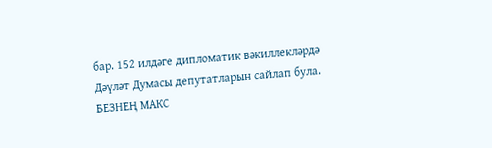бар. 152 илдәге дипломатик вәкиллекләрдә Дәүләт Думасы депутатларын сайлап була.
БЕЗНЕҢ МАКС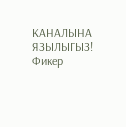КАНАЛЫНА ЯЗЫЛЫГЫЗ!
Фикер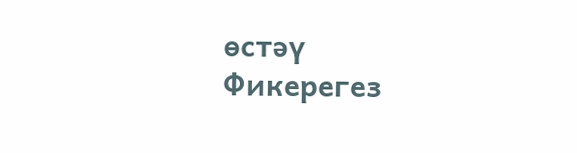өстәү
Фикерегез